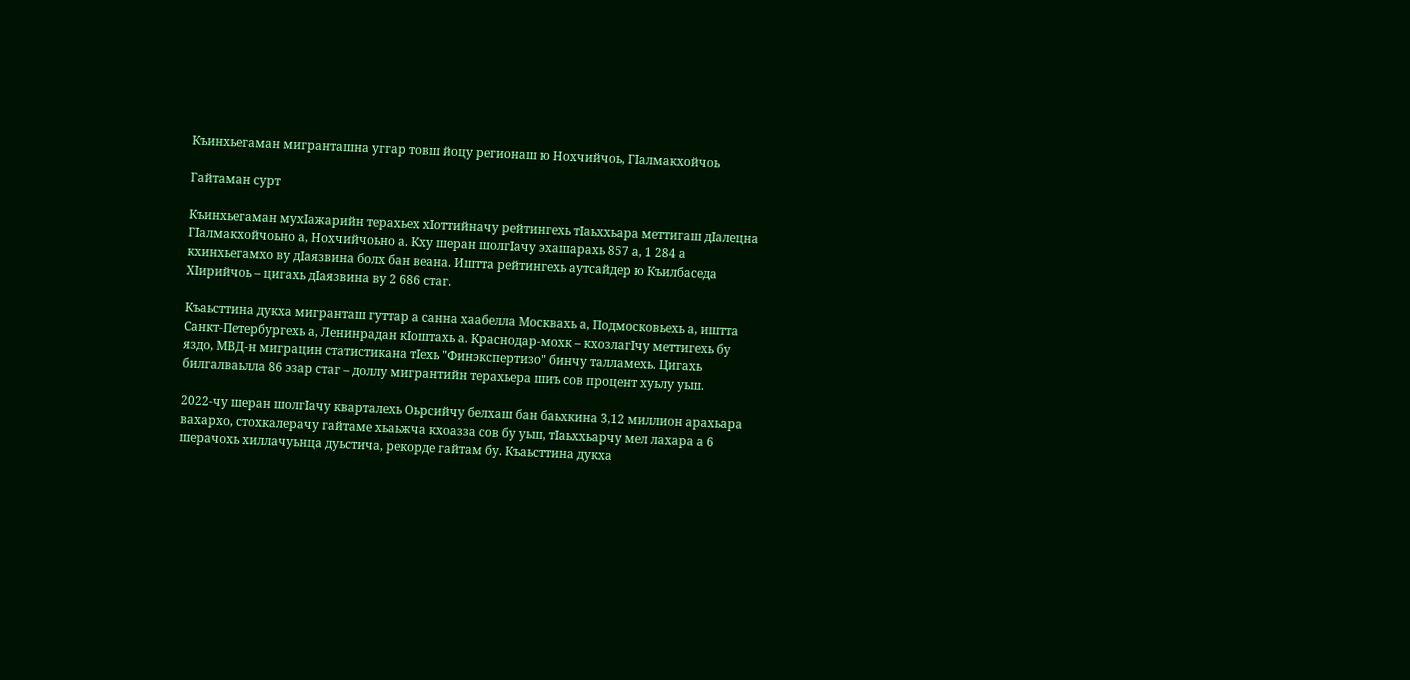Къинхьегаман мигранташна уггар товш йоцу регионаш ю Нохчийчоь, ГIалмакхойчоь

Гайтаман сурт

Къинхьегаман мухIажарийн терахьех хIоттийначу рейтингехь тIаьххьара меттигаш дIалецна ГIалмакхойчоьно а, Нохчийчоьно а. Кху шеран шолгIачу эхашарахь 857 а, 1 284 а кхинхьегамхо ву дIаязвина болх бан веана. Иштта рейтингехь аутсайдер ю Къилбаседа ХIирийчоь – цигахь дIаязвина ву 2 686 стаг.

Къаьсттина дукха мигранташ гуттар а санна хаабелла Москвахь а, Подмосковьехь а, иштта Санкт-Петербургехь а, Ленинрадан кIоштахь а. Краснодар-мохк – кхозлагIчу меттигехь бу яздо, МВД-н миграцин статистикана тIехь "Финэкспертизо" бинчу талламехь. Цигахь билгалваьлла 86 эзар стаг – доллу мигрантийн терахьера шиъ сов процент хуьлу уьш.

2022-чу шеран шолгIачу кварталехь Оьрсийчу белхаш бан баьхкина 3,12 миллион арахьара вахархо, стохкалерачу гайтаме хьаьжча кхоазза сов бу уьш, тIаьххьарчу мел лахара а 6 шерачохь хиллачуьнца дуьстича, рекорде гайтам бу. Къаьсттина дукха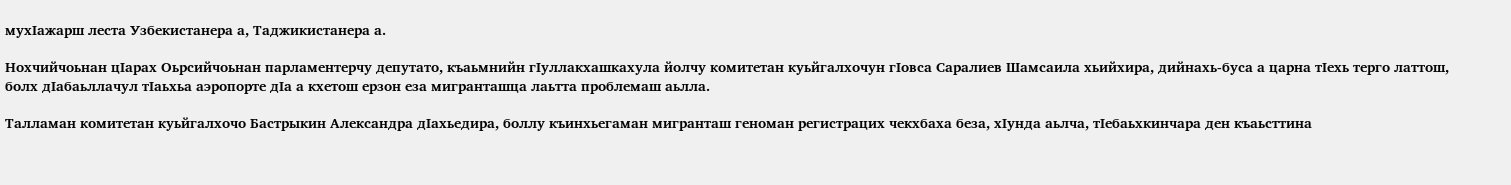мухIажарш леста Узбекистанера а, Таджикистанера а.

Нохчийчоьнан цIарах Оьрсийчоьнан парламентерчу депутато, къаьмнийн гIуллакхашкахула йолчу комитетан куьйгалхочун гIовса Саралиев Шамсаила хьийхира, дийнахь-буса а царна тIехь терго латтош, болх дIабаьллачул тIаьхьа аэропорте дIа а кхетош ерзон еза мигранташца лаьтта проблемаш аьлла.

Талламан комитетан куьйгалхочо Бастрыкин Александра дIахьедира, боллу къинхьегаман мигранташ геноман регистрацих чекхбаха беза, хIунда аьлча, тIебаьхкинчара ден къаьсттина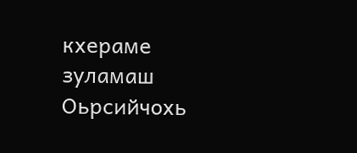кхераме зуламаш Оьрсийчохь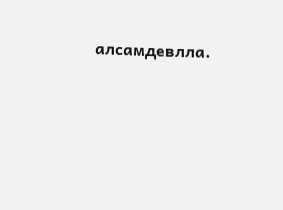алсамдевлла.